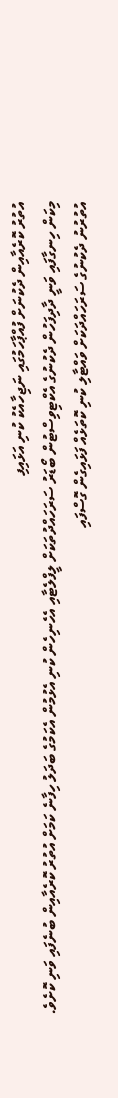އުތުރު ކޮރެއާއިން ދެކުނަށް ފުއްޕާހަމުގައި ނަޖިހާއެކު ކުނި އަޅައިފި
މިކަން ހިނގާފައި ވަނީ ދާދިފަހުން ދެކުނުގެ އެކްޓިވިސްޓުން ބޯޑަރު ސަރަހައްދުތަކަށް ލީފްލެޓާއި އެހެނިހެން ކުނި އެޅުމުން އެކަމުގެ ބަދަލު ހިފާނެ ކަމަށް އުތުރު ކޮރެއާއިން ބުނެފައި ވަނި ކޮށެވެ.
އުތުރުނު ދެކުނުގެ ސަރަހައްދަކަށް ވައްޓާލި ކުނި ކޮތަޅެއް ފަޅައިގެން ގޮސްފައި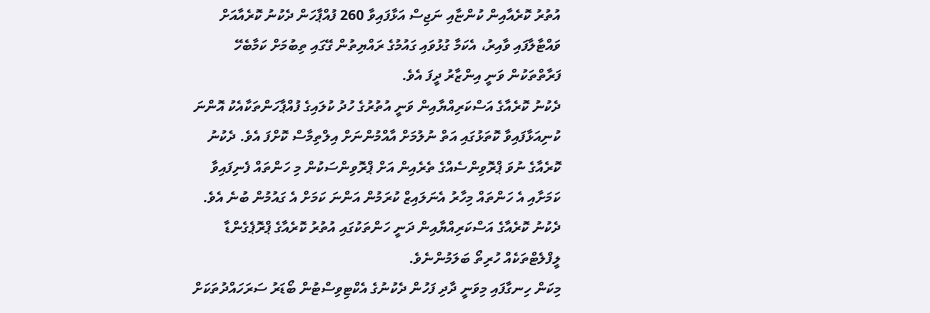އުތުރު ކޮރެއާއިން ކުންޏާއި ނަޖިސް އަޅާފައިވާ 260 ފުއްޕާހަން ދެކުނު ކޮރެއާއަށް ވައްޓާލާފައި ވާއިރު، އެކަމާ ގުޅުވައި ގައުމުގެ ރައްޔިތުން ގޭގައި ތިބުމަށް ކަމާބެހޭ ފަރާތްތަކުން ވަނީ އިންޒާރު ދީފަ އެވެ.
ދެކުނު ކޮރެއާގެ އަސްކަރިއްޔާއިން ވަނީ އުތުރުގެ ހުދު ކުލައިގެ ފުއްޕާހަންތަކާއެކު އޮންނަ ކުނިއަޅާފައިވާ ކޮތަޅުގައި އަތް ނުލުމަށް އާއްމުންނަށް އިލްތިމާސް ކޮށްފަ އެވެ. ދެކުނު ކޮރެއާގެ ނުވަ ޕްރޮވިންސެއްގެ ތެރެއިން އަށް ޕްރޮވިންސަކުން މި ހަންތައް ފެނިފައިވާ ކަމަށާއި އެ ހަންތައް މިހާރު އެނަލައިޒް ކުރަމުން އަންނަ ކަމަށް އެ ގައުމުން ބުނެ އެވެ.  ދެކުނު ކޮރެއާގެ އަސްކަރިއްޔާއިން ދަނީ ހަންތަކުގައި އުތުރު ކޮރެއާގެ ޕްރޮޕެގެންޑާ ލީފްލެޓްތަކެއް ހުރިތޯ ބަލަމުންނެވެ.
މިކަން ހިނގާފައި މިވަނީ ދާދި ފަހުން ދެކުނުގެ އެކްޓިވިސްޓުން ބޯޑަރު ސަރަހައްދުތަކަށް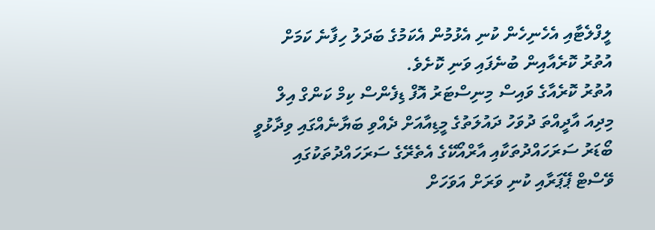ލީފްލެޓާއި އެހެނިހެން ކުނި އެޅުމުން އެކަމުގެ ބަދަލު ހިފާނެ ކަމަށް އުތުރު ކޮރެއާއިން ބުނެފައި ވަނި ކޮށެވެ.
އުތުރު ކޮރެއާގެ ވައިސް މިނިސްޓަރު އޮފް ޑިފެންސް ކިމް ކަންގް އިލް މިދިއަ އާދީއްތަ ދުވަހު ދައުލަތުގެ މީޑިއާއަށް ދެއްވި ބަޔާނެއްގައި ވިދާޅުވީ ބޯޑަރު ސަރަހައްދުތަކާއި އާރްއޯކޭގެ އެތެރޭގެ ސަރަހައްދުތަކުގައި ވޭސްޓް ޕޭޕަރާއި ކުނި ވަރަށް އަވަހަށް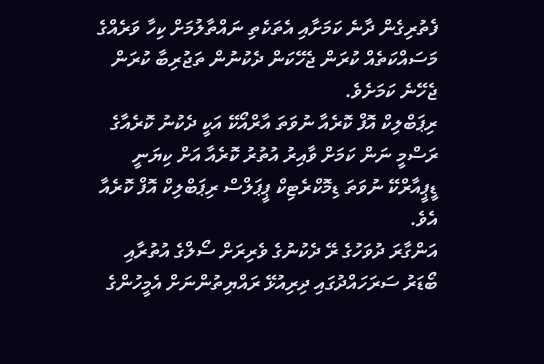ފެތުރިގެން ދާނެ ކަމަށާއި އެތަކެތި ނައްތާލުމަށް ކިހާ ވަރެއްގެ މަސައްކަތެއް ކުރަން ޖެހޭކަން ދެކުނުން ތަޖުރިބާ ކުރަން ޖެހޭނެ ކަމަށެވެ.
ރިޕަބްލިކް އޮފް ކޮރެއާ ނުވަތަ އާރްއޯކޭ އަކީ ދެކުނު ކޮރެއާގެ ރަސްމީ ނަން ކަމަށް ވާއިރު އުތުރު ކޮރެއާ އަށް ކިޔަނީ ޑީޕީއާރްކޭ ނުވަތަ ޑިމޮކްރެޓިކް ޕީޕަލްސް ރިޕަބްލިކް އޮފް ކޮރެއާ އެވެ.
އަންގާރަ ދުވަހުގެ ރޭ ދެކުނުގެ ވެރިރަށް ސޯލްގެ އުތުރާއި ބޯޑަރު ސަރަހައްދުގައި ދިރިއުޅޭ ރައްޔިތުންނަށް އެމީހުންގެ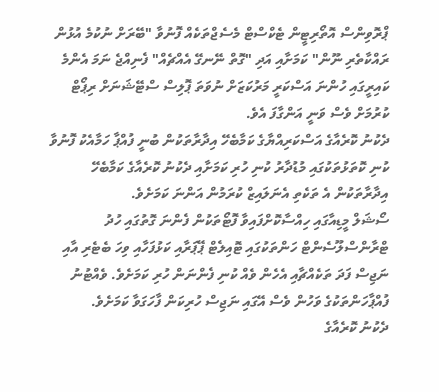ޕްރޮވިންސް އޮތޯރިޓީން ޓެކްސްޓް މެސެޖްތަކެއް ފޮނުވާ "ބޭރަށް ނުކުމެ އުޅުން ރައްކާތެރި ނޫން" ކަމަށާއި އަދި "ގޮތް ނޭނގޭ އެއްޗެއް" ފެނިއްޖެ ނަމަ އެންމެ ކައިރީގައި ހުންނަ އަސްކަރީ މަރުކަޒަށް ނުވަތަ ޕޮލިސް ސްޓޭޝަނަށް ރިޕޯޓް ކުރުމަށް ވެސް ވަނީ އަންގާފަ އެވެ.
ދެކުނު ކޮރެއާގެ އަސްކަރިއްޔާގެ ކަމާބެހޭ އިދާރާތަކުން ބުނީ ފުއްޕާ ހަމާއެކު ފޮނުވާ ކުނި ކޮތަޅުތަކުގައި މުޑުދާރު ކުނި ހުރި ކަމަށާއި ދެކުނު ކޮރެއާގެ ކަމާބެހޭ އިދާރާތަކުން އެ ތަކެތި އެނަލައިޒް ކުރަމުން އަންނަ ކަމަށެވެ.
ސޯޝަލް މީޑިއާގައި ހިއްސާކޮށްފައިވާ ފޮޓޯތަކުން ފެންނަ ގޮތުގައި ހުދު ޓްރާންސްލޫސެންޓް ހަންތަކުގައި ޓޮއިލެޓް ޕޭޕަރާއި ކަޅުފަހާއި ވިހަ ބެޓެރި އާއި ނަޖިސް ފަދަ ތަކެއްޗާއި އެހެން ވެއް ކުނި ފެންނަން ހުރި ކަމަށެވެ. ވެއްޓުނު ފުއްޕާހަންތަކުގެ ވަހުން ވެސް އޭގައި ނަޖިސް ހުރިކަން ފާހަގަވާ ކަމަށެވެ.
ދެކުނު ކޮރެއާގެ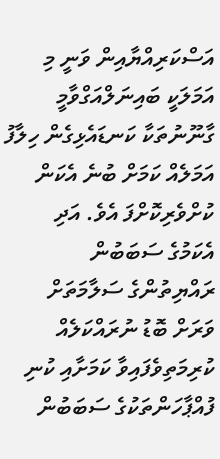އަސްކަރިއްޔާއިން ވަނީ މި އަމަލަކީ ބައިނަލްއަގްވާމީ ގާނޫނުތަކާ ކަނޑައެޅިގެން ހިލާފު އަމަލެއް ކަމަށް ބުނެ އެކަން ކުށްވެރިކޮށްފަ އެވެ. އަދި އެކަމުގެ ސަބަބުން ރައްޔިތުންގެ ސަލާމަތަށް ވަރަށް ބޮޑު ނުރައްކަލެއް ކުރިމަތިވެފައިވާ ކަމަށާއި ކުނި ފުއްޕާހަންތަކުގެ ސަބަބުން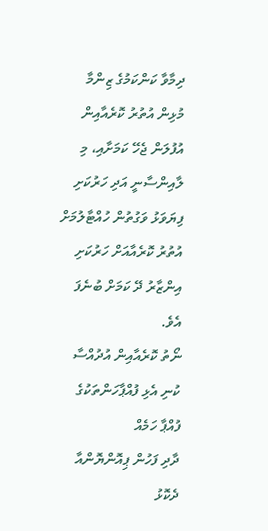ދިމާވާ ކަންކަމުގެ ޒިންމާ މުޅިން އުތުރު ކޮރެއާއިން އުފުލަން ޖެހޭ ކަމަށާއި، މި ލާއިންސާނީ އަދި ހަރުކަށި ފިޔަވަޅު ވަގުތުން ހުއްޓާލުމަށް އުތުރު ކޮރެއާއަށް ހަރުކަށި އިންޒާރު ދޭ ކަމަށް ބުނެފަ އެވެ.
ނޯތު ކޮރެއާއިން އުދުއްސާ ކުނި އެޅި ފުއްޕާހަންތަކުގެ ފުއްޕާ ހަމެއް
ދާދި ފަހުން ޕިއޮންޔޮންއާ ދެކޮޅު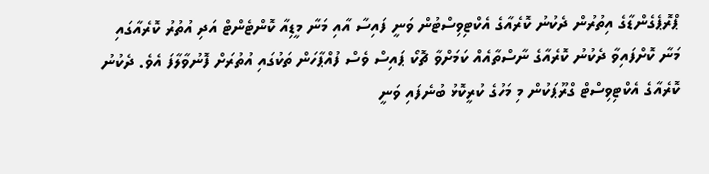ޕްރޮޕެގެންޑާގެ އިތުރުން ދެކުނު ކޮރެއާގެ އެކްޓިވިސްޓުން ވަނީ ފައިސާ އާއި މަނާ މީޑިއާ ކޮންޓެންޓް އަދި އުތުރު ކޮރެއާގައި މަނާ ކޮށްފައިވާ ދެކުނު ކޮރެއާގެ ނާސްތާއެއް ކަމަށްވާ ޗޮކޯ ޕައިސް ވެސް ފުއްޕާހަން ތަކުގައި އުތުރަށް ފޮނުވާލާފަ އެވެ. ދެކުނު ކޮރެއާގެ އެކްޓިވިސްޓް ގްރޫޕަކުން މި މަހުގެ ކުރީކޮޅު ބުނެފައި ވަނީ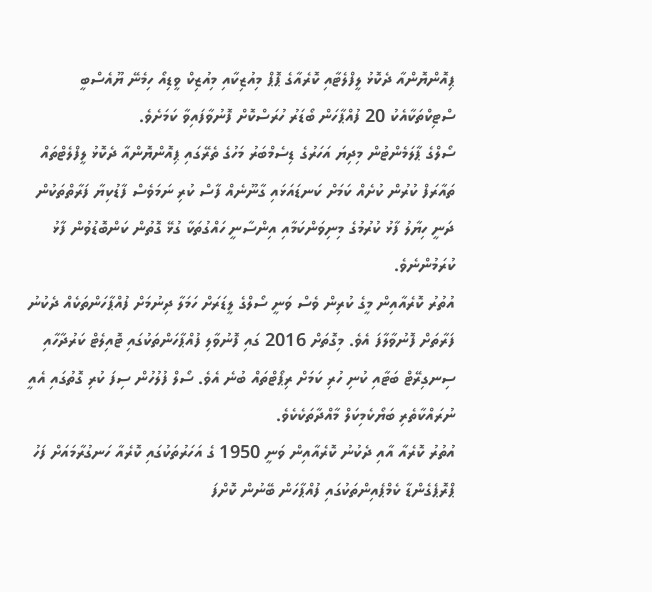ޕިއޮންޔޮންއާ ދެކޮޅު ލީފްލެޓާއި ކޮރެއާގެ ޕޮޕް މިއުޒިކާއި މިއުޒިކް ވީޑިއޯ ހިމެނޭ ޔޫއެސްބީ ސްޓިކްތަކާއެކު 20 ފުއްޕާހަން ބޯޑަރު ހުރަސްކޮށް ފޮނުވާފައިވާ ކަމަށެވެ.
ސޯލްގެ ޕާލަމެންޓުން މިދިޔަ އަހަރުގެ ޑިސެމްބަރު މަހުގެ ތެރޭގައި ޕިއޮންޔޮންއާ ދެކޮޅު ލީފްލެޓްތައް ތައާރަފް ކުރުން ކުށެއް ކަމަށް ކަނޑައަޅައި ގާނޫނެއް ފާސް ކުރި ނަމަވެސް ފާޑުކިޔާ ފަރާތްތަކުން ދަނީ ހިޔާލު ފާޅު ކުރުމުގެ މިނިވަންކަމާއި އިންސާނީ ހައްގުތަކާ ގުޅޭ ގޮތުން ކަންބޮޑުވުން ފާޅު ކުރަމުންނެވެ.
އުތުރު ކޮރެއާއިން މީގެ ކުރިން ވެސް ވަނީ ސޯލްގެ ލީޑަރަށް ހަމަލާ ދިނުމަށް ފުއްޕާހަންތަކެއް ދެކުނު ފަރާތަށް ފޮނުވާލާފަ އެވެ. މިގޮތަށް 2016 ގައި ފޮނުވާލި ފުއްޕާހަންތަކުގައި ޓޮއިލެޓް ކަރުދާހާއި ސިނގިރޭޓް ބަޓާއި ކުނި ހުރި ކަމަށް ރިޕޯޓްތައް ބުނެ އެވެ. ސޯލް ފުލުހުން ސިފަ ކުރި ގޮތުގައި އެއީ ނުރައްކާތެރި ބަޔޯކެމިކަލް މާއްދާތަކެކެވެ.
އުތުރު ކޮރެއާ އާއި ދެކުނު ކޮރެއާއިން ވަނީ 1950 ގެ އަހަރުތަކުގައި ކޮރެއާ ހަނގުރާމައަށް ފަހު ޕްރޮޕެގެންޑާ ކެމްޕެއިންތަކުގައި ފުއްޕާހަން ބޭނުން ކޮށްފަ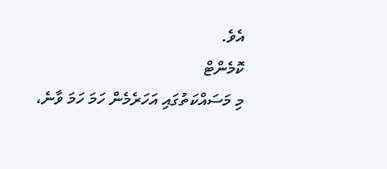އެވެ.
ކޮމެންޓް
މި މަސައްކަތުގައި އަހަރެމެން ހަމަ ހަމަ ވާނެ،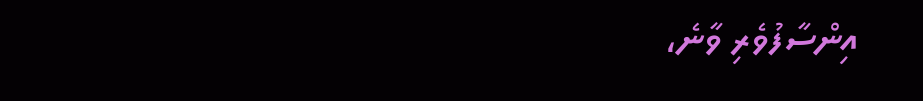އިންސާފުވެރި ވާނެ،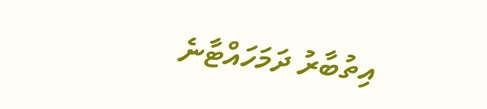އިތުބާރު ދަމަހައްޓާނެ